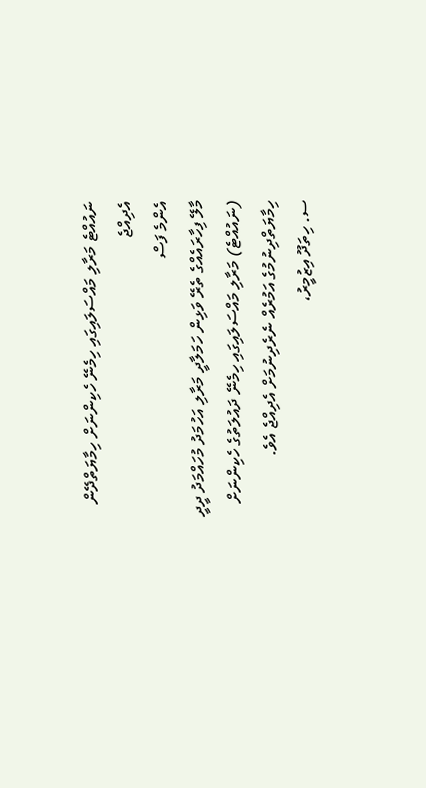ނައުއްޓެ މަރާލި މައްސަލައިގައި ހިމެނޭ ހެކިންނަށް ހިމާޔަތްދޭން އެދިއްޖެ
އެންމެ ފަސް
މާލޭ ފިހާރައެއްގެ ތެރޭ ވަޅިން ހަމަލާދީ މަރާލި އަހުމަދު މުހައްމަދު ދީދީ (ނައުއްޓެ) މަރާލި މައްސަލައިގައި ހިމެނޭ ދައުލަތުގެ ހެކިންނަށް ހިމާޔަތްދިނުމުގެ އަމުރެއް ނެރެދިނުމަށް އެދިއްޖެ އެވެ.
ސ. ހިތަދޫ އިޒުމީރު،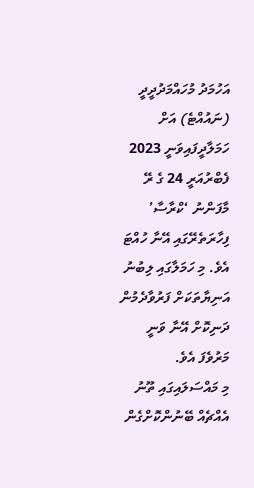އަހުމަދު މުހައްމަދުދީދީ (ނައުއްޓެ) އަށް ހަމަލާދީފައިވަނީ 2023 ފެބްރުއަރީ 24 ގެ ރޭ މާފަންނު ‘ކްރާސާ’ ފިހާރަތެރޭގައި އޭނާ ހުއްޓަ އެވެ. މި ހަމަލާގައި ލިބުނު އަނިޔާތަކަށް ފަރުވާދެމުން ދަނިކޮށް އޭނާ ވަނީ މަރުވެފަ އެވެ.
މި މައްސަލައިގައި ތޫނު އެއްޗެއް ބޭނުންކޮށްގެން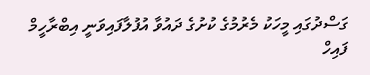ގަސްދުގައި މީހަކު މެރުމުގެ ކުށުގެ ދައުވާ އުފުލާފައިވަނީ އިބްރާހީމް ފައިހް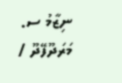ނިޒާމު ސ. މަރަދޫފޭދޫ /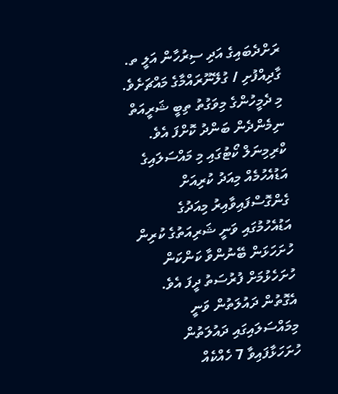ރަށްދެބައިގެ އަދި ސިރުހާން އަލީ ތ. ގާދިއްފުށި / ގުލޭނޫރައްމާގެ މައްޗަށެވެ. މި ދެމީހުންގެ މިވަގުތު ތިބީ ޝަރީއަތް ނިމެންދެން ބަންދު ކޮށްފަ އެވެ.
ކްރިމިނަލް ކޯޓުގައި މި މައްސަލައިގެ އަޑުއެހުމެއް މިއަދު ކުރިއަށް ގެންގޮސްފައިވާއިރު މިއަދުގެ އަޑުއެހުމުގައި ވަނީ ޝަރިއަތުގެ ކުރިން ހުށަހަޅަން ބޭނުންވާ ކަންކަން ހުށަހެޅުމަށް ފުރުސަތު ދީފަ އެވެ. އެގޮތުން ދައުލަތުން ވަނީ މިމައްސަލައިގައި ދައުލަތުން ހުށަހަޅާފައިވާ 7 ހެއްކެއް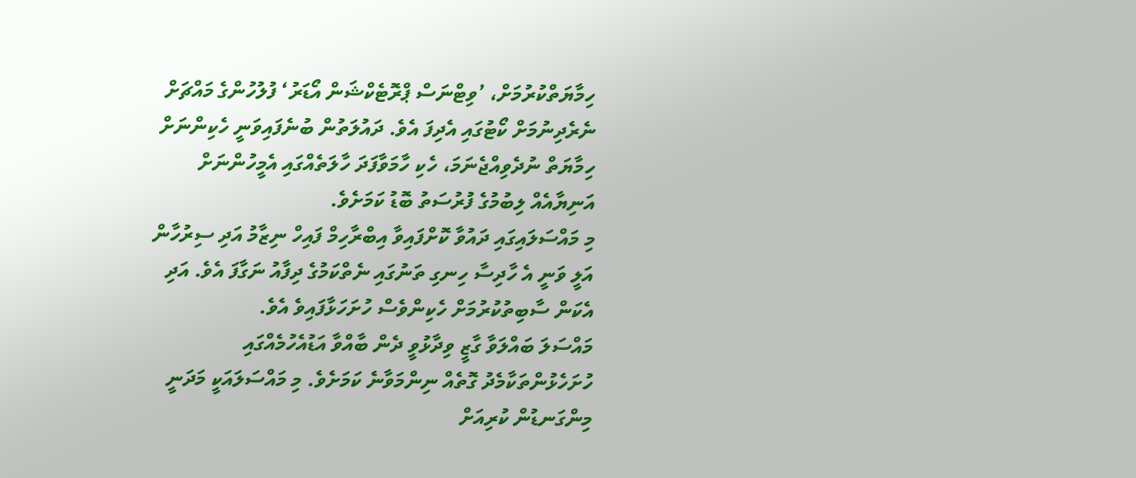ހިމާޔަތްކުރުމަށް، ’ވިޓްނަސް ޕްރޮޓެކްޝަން އޯޑަރު‘ ފުލުހުންގެ މައްޗަށް ނެރެދިނުމަށް ކޯޓުގައި އެދިފަ އެވެ. ދައުލަތުން ބުނެފައިވަނީ ހެކިންނަށް ހިމާޔަތް ނުދެވިއްޖެނަމަ، ހެކި ހާމަވާފަދަ ހާލަތެއްގައި އެމީހުންނަށް އަނިޔާއެއް ލިބުމުގެ ފުރުސަތު ބޮޑު ކަމަށެވެ.
މި މައްސަލައިގައި ދައުވާ ކޮށްފައިވާ އިބްރާހިމް ފައިހް ނިޒާމު އަދި ސިރުހާން އަލީ ވަނީ އެ ހާދިސާ ހިނގި ތަނުގައި ނެތްކަމުގެ ދިފާއު ނަގާފަ އެވެ. އަދި އެކަން ސާބިތުކުރުމަށް ހެކިންވެސް ހުށަހަޅާފައިވެ އެވެ.
މައްސަލަ ބައްލަވާ ގާޒީ ވިދާޅުވީ ދެން ބާއްވާ އަޑުއެހުމެއްގައި ހުށަހެޅުންތަކާމެދު ގޮތެއް ނިންމަވާނެ ކަމަށެވެ. މި މައްސަލައަކީ މަދަނީ މިންގަނޑުން ކުރިއަށް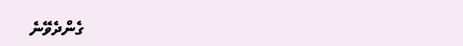ގެންދެވޭނެ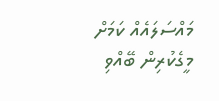މައްސަލައެއް ކަމަށް މީގެކުރިން ބޭއްވި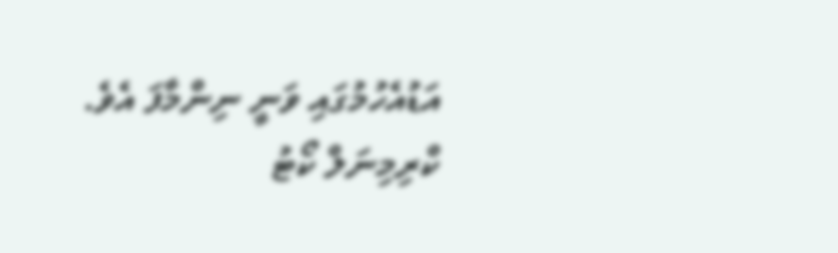އަޑުއެހުމުގައި ވަނީ ނިންމާފަ އެވެ.
ކްރިމިނަލް ކޯޓު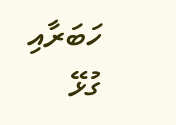ހަބަރާއި ގުޅޭ